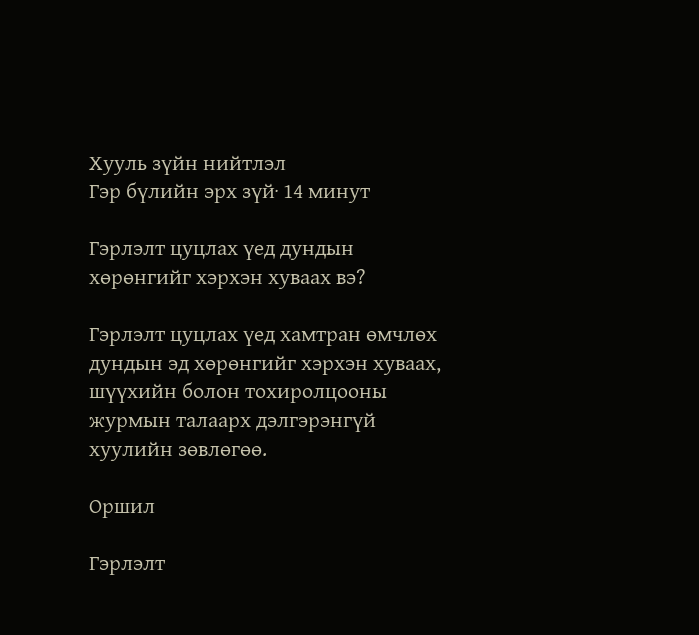Хууль зүйн нийтлэл
Гэр бүлийн эрх зүй· 14 минут

Гэрлэлт цуцлах үед дундын хөрөнгийг хэрхэн хуваах вэ?

Гэрлэлт цуцлах үед хамтран өмчлөх дундын эд хөрөнгийг хэрхэн хуваах, шүүхийн болон тохиролцооны журмын талаарх дэлгэрэнгүй хуулийн зөвлөгөө.

Оршил

Гэрлэлт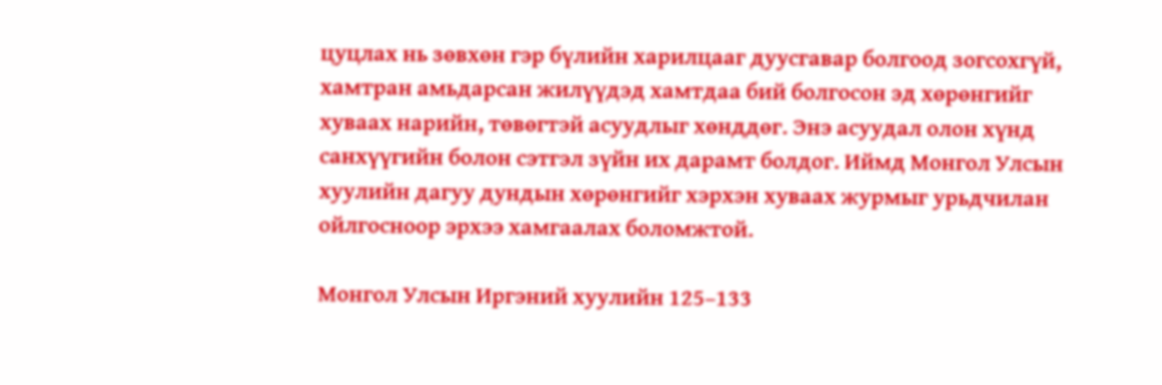цуцлах нь зөвхөн гэр бүлийн харилцааг дуусгавар болгоод зогсохгүй, хамтран амьдарсан жилүүдэд хамтдаа бий болгосон эд хөрөнгийг хуваах нарийн, төвөгтэй асуудлыг хөнддөг. Энэ асуудал олон хүнд санхүүгийн болон сэтгэл зүйн их дарамт болдог. Иймд Монгол Улсын хуулийн дагуу дундын хөрөнгийг хэрхэн хуваах журмыг урьдчилан ойлгосноор эрхээ хамгаалах боломжтой.

Монгол Улсын Иргэний хуулийн 125–133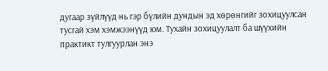дугаар зүйлүүд нь гэр бүлийн дундын эд хөрөнгийг зохицуулсан тусгай хэм хэмжээнүүд юм. Тухайн зохицуулалт ба шүүхийн практикт тулгуурлан энэ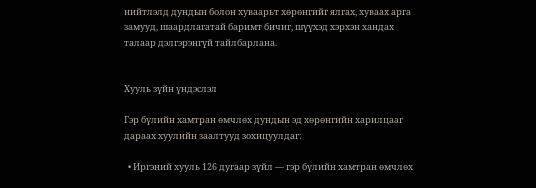нийтлэлд дундын болон хуваарьт хөрөнгийг ялгах, хуваах арга замууд, шаардлагатай баримт бичиг, шүүхэд хэрхэн хандах талаар дэлгэрэнгүй тайлбарлана.


Хууль зүйн үндэслэл

Гэр бүлийн хамтран өмчлөх дундын эд хөрөнгийн харилцааг дараах хуулийн заалтууд зохицуулдаг:

  • Иргэний хууль 126 дугаар зүйл — гэр бүлийн хамтран өмчлөх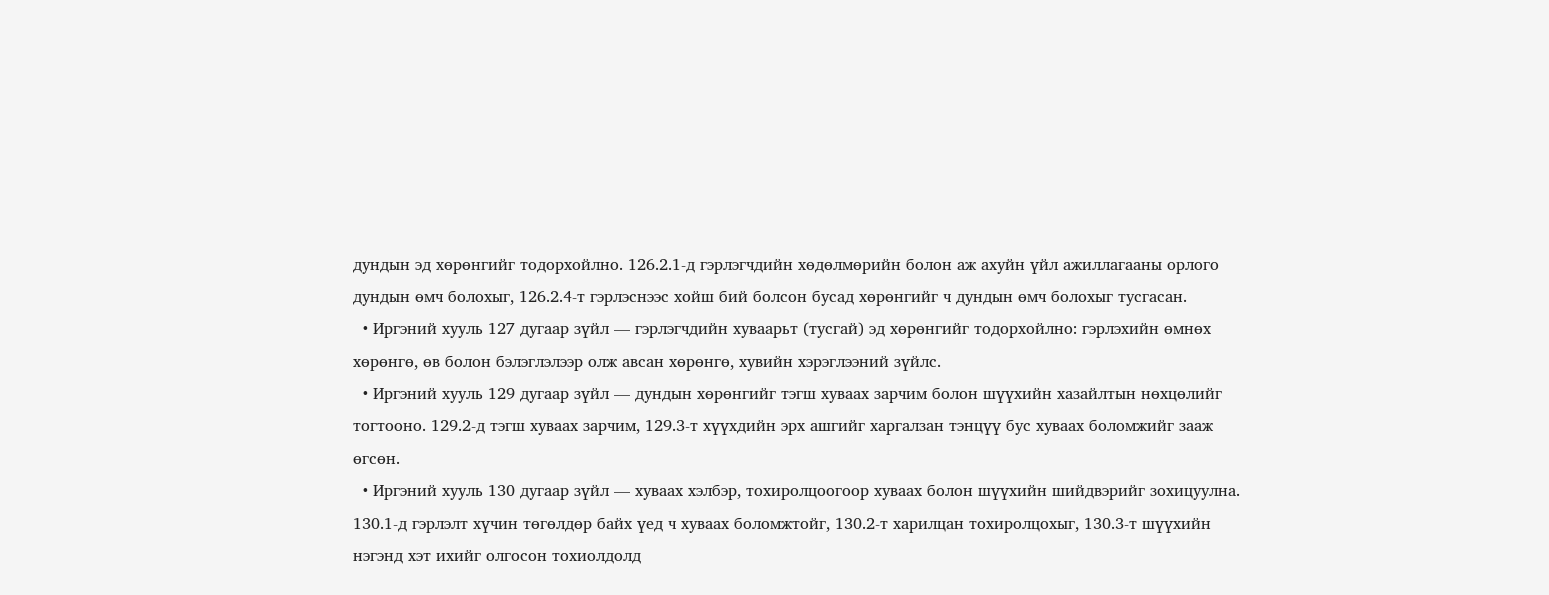дундын эд хөрөнгийг тодорхойлно. 126.2.1-д гэрлэгчдийн хөдөлмөрийн болон аж ахуйн үйл ажиллагааны орлого дундын өмч болохыг, 126.2.4-т гэрлэснээс хойш бий болсон бусад хөрөнгийг ч дундын өмч болохыг тусгасан.
  • Иргэний хууль 127 дугаар зүйл — гэрлэгчдийн хуваарьт (тусгай) эд хөрөнгийг тодорхойлно: гэрлэхийн өмнөх хөрөнгө, өв болон бэлэглэлээр олж авсан хөрөнгө, хувийн хэрэглээний зүйлс.
  • Иргэний хууль 129 дугаар зүйл — дундын хөрөнгийг тэгш хуваах зарчим болон шүүхийн хазайлтын нөхцөлийг тогтооно. 129.2-д тэгш хуваах зарчим, 129.3-т хүүхдийн эрх ашгийг харгалзан тэнцүү бус хуваах боломжийг зааж өгсөн.
  • Иргэний хууль 130 дугаар зүйл — хуваах хэлбэр, тохиролцоогоор хуваах болон шүүхийн шийдвэрийг зохицуулна. 130.1-д гэрлэлт хүчин төгөлдөр байх үед ч хуваах боломжтойг, 130.2-т харилцан тохиролцохыг, 130.3-т шүүхийн нэгэнд хэт ихийг олгосон тохиолдолд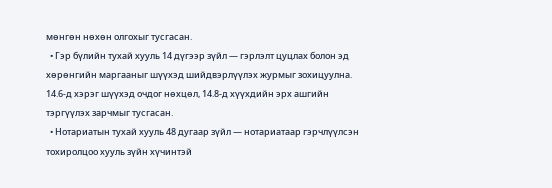мөнгөн нөхөн олгохыг тусгасан.
  • Гэр бүлийн тухай хууль 14 дүгээр зүйл — гэрлэлт цуцлах болон эд хөрөнгийн маргааныг шүүхэд шийдвэрлүүлэх журмыг зохицуулна. 14.6-д хэрэг шүүхэд очдог нөхцөл, 14.8-д хүүхдийн эрх ашгийн тэргүүлэх зарчмыг тусгасан.
  • Нотариатын тухай хууль 48 дугаар зүйл — нотариатаар гэрчлүүлсэн тохиролцоо хууль зүйн хүчинтэй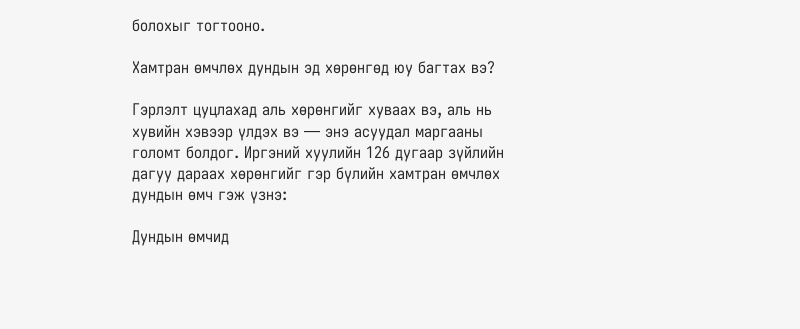болохыг тогтооно.

Хамтран өмчлөх дундын эд хөрөнгөд юу багтах вэ?

Гэрлэлт цуцлахад аль хөрөнгийг хуваах вэ, аль нь хувийн хэвээр үлдэх вэ — энэ асуудал маргааны голомт болдог. Иргэний хуулийн 126 дугаар зүйлийн дагуу дараах хөрөнгийг гэр бүлийн хамтран өмчлөх дундын өмч гэж үзнэ:

Дундын өмчид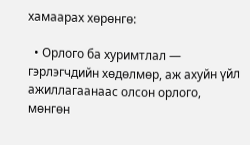хамаарах хөрөнгө:

  • Орлого ба хуримтлал — гэрлэгчдийн хөдөлмөр, аж ахуйн үйл ажиллагаанаас олсон орлого, мөнгөн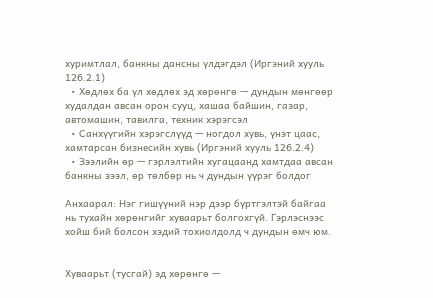хуримтлал, банкны дансны үлдэгдэл (Иргэний хууль 126.2.1)
  • Хөдлөх ба үл хөдлөх эд хөрөнгө — дундын мөнгөөр худалдан авсан орон сууц, хашаа байшин, газар, автомашин, тавилга, техник хэрэгсэл
  • Санхүүгийн хэрэгслүүд — ногдол хувь, үнэт цаас, хамтарсан бизнесийн хувь (Иргэний хууль 126.2.4)
  • Зээлийн өр — гэрлэлтийн хугацаанд хамтдаа авсан банкны зээл, өр төлбөр нь ч дундын үүрэг болдог

Анхаарал: Нэг гишүүний нэр дээр бүртгэлтэй байгаа нь тухайн хөрөнгийг хуваарьт болгохгүй. Гэрлэснээс хойш бий болсон хэдий тохиолдолд ч дундын өмч юм.


Хуваарьт (тусгай) эд хөрөнгө —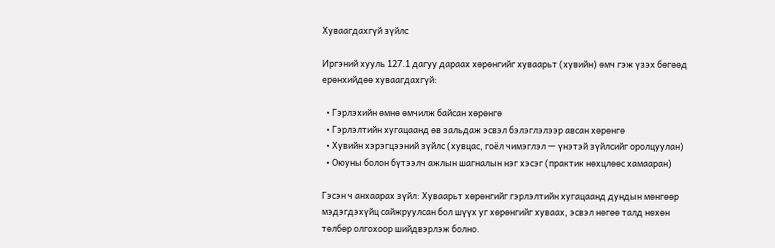Хуваагдахгүй зүйлс

Иргэний хууль 127.1 дагуу дараах хөрөнгийг хуваарьт (хувийн) өмч гэж үзэх бөгөөд ерөнхийдөө хуваагдахгүй:

  • Гэрлэхийн өмнө өмчилж байсан хөрөнгө
  • Гэрлэлтийн хугацаанд өв зальдаж эсвэл бэлэглэлээр авсан хөрөнгө
  • Хувийн хэрэгцээний зүйлс (хувцас, гоёл чимэглэл — үнэтэй зүйлсийг оролцуулан)
  • Оюуны болон бүтээлч ажлын шагналын нэг хэсэг (практик нөхцлөөс хамааран)

Гэсэн ч анхаарах зүйл: Хуваарьт хөрөнгийг гэрлэлтийн хугацаанд дундын мөнгөөр мэдэгдэхүйц сайжруулсан бол шүүх уг хөрөнгийг хуваах, эсвэл нөгөө талд нөхөн төлбөр олгохоор шийдвэрлэж болно.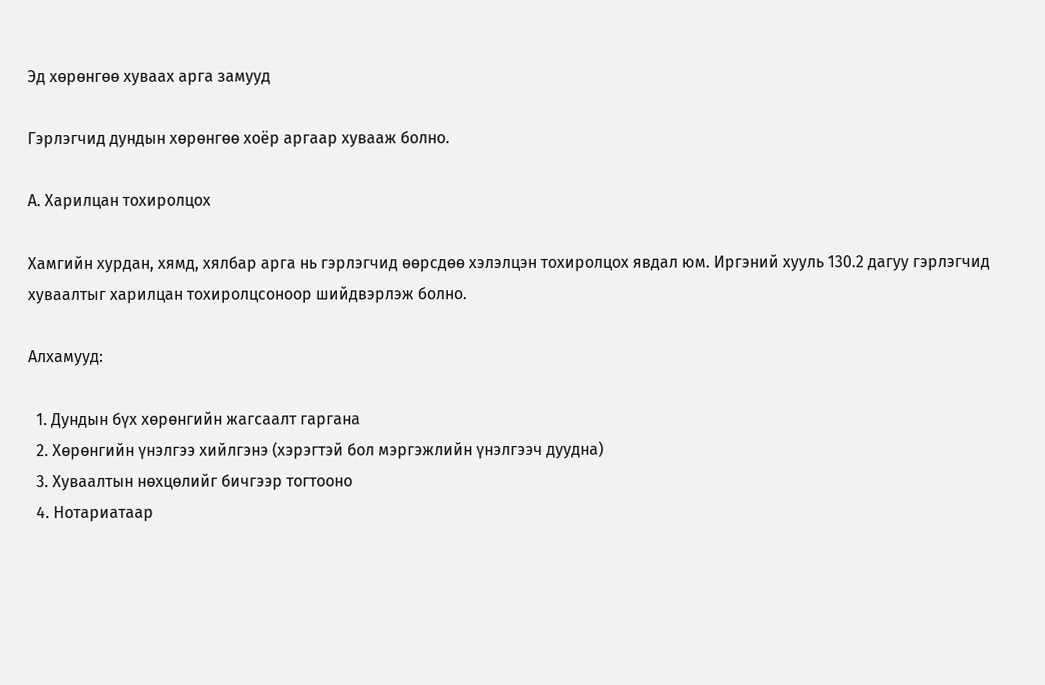Эд хөрөнгөө хуваах арга замууд

Гэрлэгчид дундын хөрөнгөө хоёр аргаар хувааж болно.

А. Харилцан тохиролцох

Хамгийн хурдан, хямд, хялбар арга нь гэрлэгчид өөрсдөө хэлэлцэн тохиролцох явдал юм. Иргэний хууль 130.2 дагуу гэрлэгчид хуваалтыг харилцан тохиролцсоноор шийдвэрлэж болно.

Алхамууд:

  1. Дундын бүх хөрөнгийн жагсаалт гаргана
  2. Хөрөнгийн үнэлгээ хийлгэнэ (хэрэгтэй бол мэргэжлийн үнэлгээч дуудна)
  3. Хуваалтын нөхцөлийг бичгээр тогтооно
  4. Нотариатаар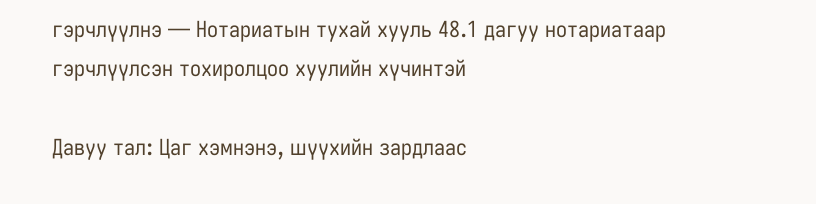гэрчлүүлнэ — Нотариатын тухай хууль 48.1 дагуу нотариатаар гэрчлүүлсэн тохиролцоо хуулийн хүчинтэй

Давуу тал: Цаг хэмнэнэ, шүүхийн зардлаас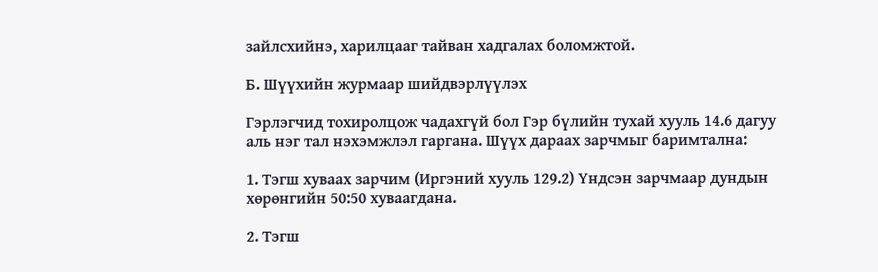зайлсхийнэ, харилцааг тайван хадгалах боломжтой.

Б. Шүүхийн журмаар шийдвэрлүүлэх

Гэрлэгчид тохиролцож чадахгүй бол Гэр бүлийн тухай хууль 14.6 дагуу аль нэг тал нэхэмжлэл гаргана. Шүүх дараах зарчмыг баримтална:

1. Тэгш хуваах зарчим (Иргэний хууль 129.2) Үндсэн зарчмаар дундын хөрөнгийн 50:50 хуваагдана.

2. Тэгш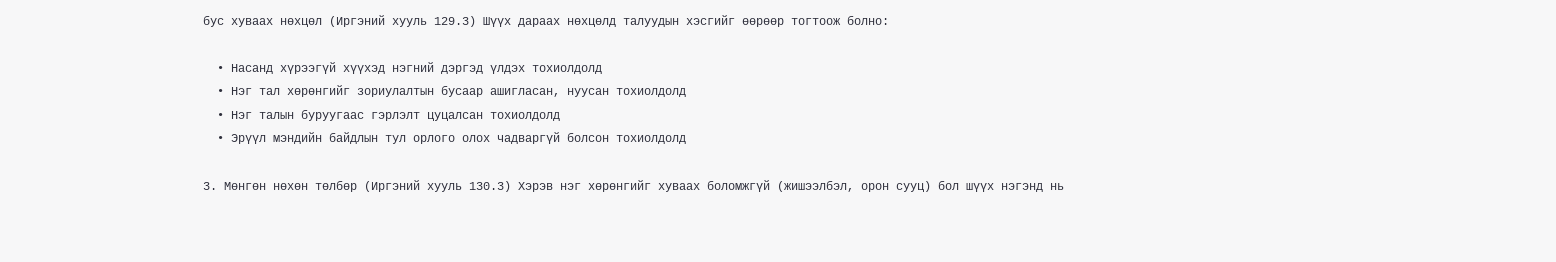бус хуваах нөхцөл (Иргэний хууль 129.3) Шүүх дараах нөхцөлд талуудын хэсгийг өөрөөр тогтоож болно:

  • Насанд хүрээгүй хүүхэд нэгний дэргэд үлдэх тохиолдолд
  • Нэг тал хөрөнгийг зориулалтын бусаар ашигласан, нуусан тохиолдолд
  • Нэг талын буруугаас гэрлэлт цуцалсан тохиолдолд
  • Эрүүл мэндийн байдлын тул орлого олох чадваргүй болсон тохиолдолд

3. Мөнгөн нөхөн төлбөр (Иргэний хууль 130.3) Хэрэв нэг хөрөнгийг хуваах боломжгүй (жишээлбэл, орон сууц) бол шүүх нэгэнд нь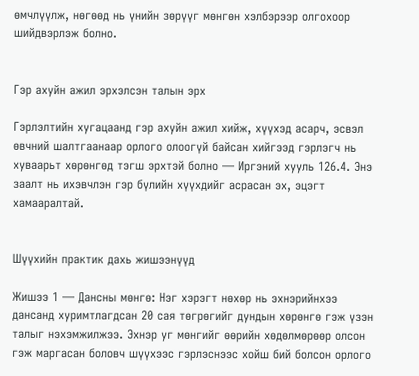өмчлүүлж, нөгөөд нь үнийн зөрүүг мөнгөн хэлбэрээр олгохоор шийдвэрлэж болно.


Гэр ахуйн ажил эрхэлсэн талын эрх

Гэрлэлтийн хугацаанд гэр ахуйн ажил хийж, хүүхэд асарч, эсвэл өвчний шалтгаанаар орлого олоогүй байсан хийгээд гэрлэгч нь хуваарьт хөрөнгөд тэгш эрхтэй болно — Иргэний хууль 126.4. Энэ заалт нь ихэвчлэн гэр бүлийн хүүхдийг асрасан эх, эцэгт хамааралтай.


Шүүхийн практик дахь жишээнүүд

Жишээ 1 — Дансны мөнгө: Нэг хэрэгт нөхөр нь эхнэрийнхээ дансанд хуримтлагдсан 20 сая төгрөгийг дундын хөрөнгө гэж үзэн талыг нэхэмжилжээ. Эхнэр уг мөнгийг өөрийн хөдөлмөрөөр олсон гэж маргасан боловч шүүхээс гэрлэснээс хойш бий болсон орлого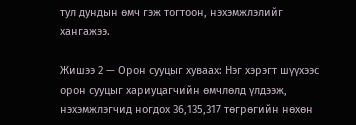тул дундын өмч гэж тогтоон, нэхэмжлэлийг хангажээ.

Жишээ 2 — Орон сууцыг хуваах: Нэг хэрэгт шүүхээс орон сууцыг хариуцагчийн өмчлөлд үлдээж, нэхэмжлэгчид ногдох 36,135,317 төгрөгийн нөхөн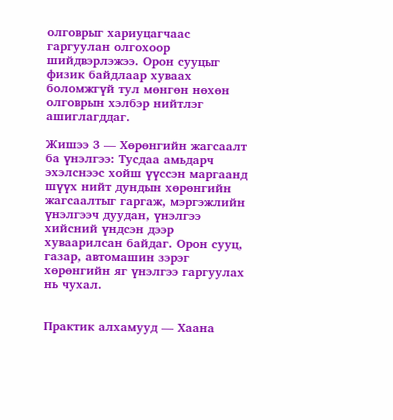олговрыг хариуцагчаас гаргуулан олгохоор шийдвэрлэжээ. Орон сууцыг физик байдлаар хуваах боломжгүй тул мөнгөн нөхөн олговрын хэлбэр нийтлэг ашиглагддаг.

Жишээ 3 — Хөрөнгийн жагсаалт ба үнэлгээ: Тусдаа амьдарч эхэлснээс хойш үүссэн маргаанд шүүх нийт дундын хөрөнгийн жагсаалтыг гаргаж, мэргэжлийн үнэлгээч дуудан, үнэлгээ хийсний үндсэн дээр хуваарилсан байдаг. Орон сууц, газар, автомашин зэрэг хөрөнгийн яг үнэлгээ гаргуулах нь чухал.


Практик алхамууд — Хаана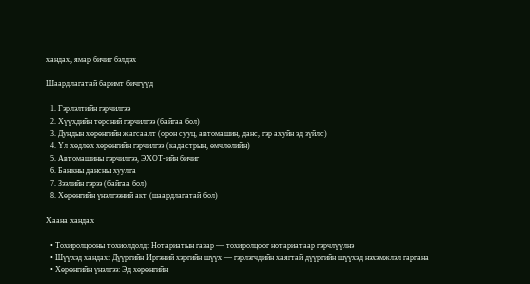хандах, ямар бичиг бэлдэх

Шаардлагатай баримт бичгүүд

  1. Гэрлэлтийн гэрчилгээ
  2. Хүүхдийн төрсний гэрчилгээ (байгаа бол)
  3. Дундын хөрөнгийн жагсаалт (орон сууц, автомашин, данс, гэр ахуйн эд зүйлс)
  4. Үл хөдлөх хөрөнгийн гэрчилгээ (кадастрын, өмчлөлийн)
  5. Автомашины гэрчилгээ, ЭХОТ-ийн бичиг
  6. Банкны дансны хуулга
  7. Зээлийн гэрээ (байгаа бол)
  8. Хөрөнгийн үнэлгээний акт (шаардлагатай бол)

Хаана хандах

  • Тохиролцооны тохиолдолд: Нотариатын газар — тохиролцоог нотариатаар гэрчлүүлнэ
  • Шүүхэд хандах: Дүүргийн Иргэний хэргийн шүүх — гэрлэгчдийн хаягтай дүүргийн шүүхэд нэхэмжлэл гаргана
  • Хөрөнгийн үнэлгээ: Эд хөрөнгийн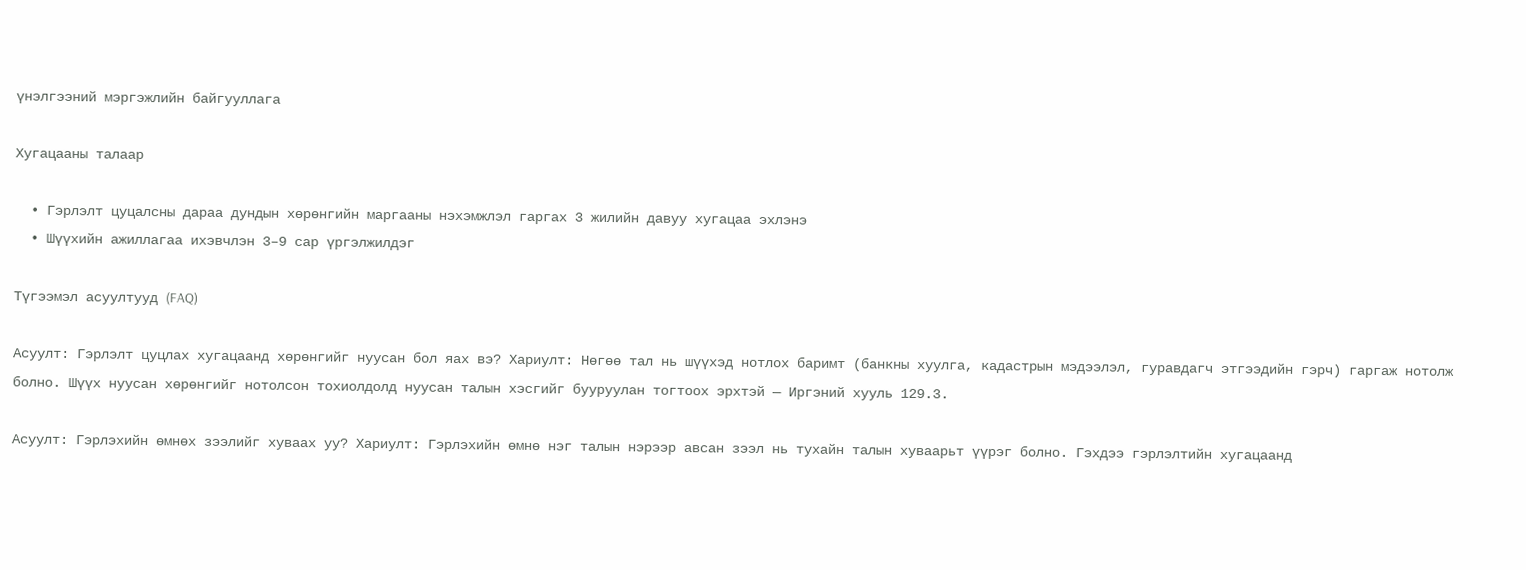үнэлгээний мэргэжлийн байгууллага

Хугацааны талаар

  • Гэрлэлт цуцалсны дараа дундын хөрөнгийн маргааны нэхэмжлэл гаргах 3 жилийн давуу хугацаа эхлэнэ
  • Шүүхийн ажиллагаа ихэвчлэн 3–9 сар үргэлжилдэг

Түгээмэл асуултууд (FAQ)

Асуулт: Гэрлэлт цуцлах хугацаанд хөрөнгийг нуусан бол яах вэ? Хариулт: Нөгөө тал нь шүүхэд нотлох баримт (банкны хуулга, кадастрын мэдээлэл, гуравдагч этгээдийн гэрч) гаргаж нотолж болно. Шүүх нуусан хөрөнгийг нотолсон тохиолдолд нуусан талын хэсгийг бууруулан тогтоох эрхтэй — Иргэний хууль 129.3.

Асуулт: Гэрлэхийн өмнөх зээлийг хуваах уу? Хариулт: Гэрлэхийн өмнө нэг талын нэрээр авсан зээл нь тухайн талын хуваарьт үүрэг болно. Гэхдээ гэрлэлтийн хугацаанд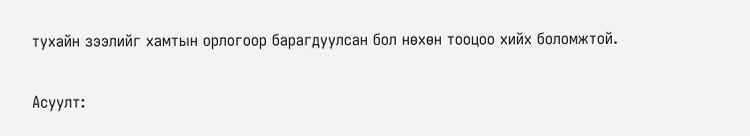тухайн зээлийг хамтын орлогоор барагдуулсан бол нөхөн тооцоо хийх боломжтой.

Асуулт: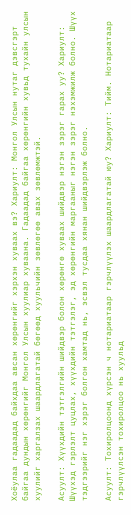Хоёулаа гадаадад байхдаа авсан хөрөнгийг хэрхэн хуваах вэ? Хариулт: Монгол Улсын нутаг дэвсгэрт байгаа дундын хөрөнгийг Монгол Улсын хуулиар хуваана. Гадаадад байгаа хөрөнгийн хувьд тухайн улсын хуулийг харгалзах шаардлагатай бөгөөд хуульчийн зөвлөгөө авах зөвлөмжтэй.

Асуулт: Хүүхдийн тэтгэлгийн шийдвэр болон хөрөнгө хуваах шийдвэр нэгэн зэрэг гарах уу? Хариулт: Шүүхэд гэрлэлт цуцлах, хүүхдийн тэтгэлэг, эд хөрөнгийн маргааныг нэгэн зэрэг нэхэмжилж болно. Шүүх тэдгээрийг нэг хэрэг болгон хамтад нь, эсвэл тусдаа хянан шийдвэрлэж болно.

Асуулт: Тохиролцоонд хүрсэн ч нотариатаар гэрчлүүлэх шаардлагатай юу? Хариулт: Тийм. Нотариатаар гэрчлүүлсэн тохиролцоо нь хуульд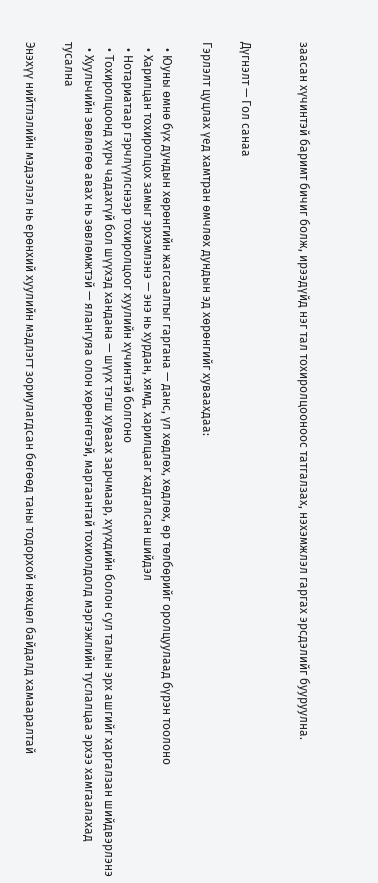заасан хүчинтэй баримт бичиг болж, ирээдүйд нэг тал тохиролцооноос татгалзах, нэхэмжлэл гаргах эрсдэлийг бууруулна.


Дүгнэлт — Гол санаа

Гэрлэлт цуцлах үед хамтран өмчлөх дундын эд хөрөнгийг хуваахдаа:

  • Юуны өмнө бүх дундын хөрөнгийн жагсаалтыг гаргана — данс, үл хөдлөх, хөдлөх, өр төлбөрийг оролцуулаад бүрэн тоолоно
  • Харилцан тохиролцох замыг эрхэмлэнэ — энэ нь хурдан, хямд, харилцааг хадгалсан шийдэл
  • Нотариатаар гэрчлүүлснээр тохиролцоог хуулийн хүчинтэй болгоно
  • Тохиролцоонд хүрч чадахгүй бол шүүхэд хандана — шүүх тэгш хуваах зарчмаар, хүүхдийн болон сул талын эрх ашгийг харгалзан шийдвэрлэнэ
  • Хуульчийн зөвлөгөө авах нь зөвлөмжтэй — ялангуяа олон хөрөнгөтэй, маргаантай тохиолдолд мэргэжлийн туслалцаа эрхээ хамгаалахад тусална

Энэхүү нийтлэлийн мэдээлэл нь ерөнхий хуулийн мэдлэгт зориулагдсан бөгөөд таны тодорхой нөхцөл байдалд хамааралтай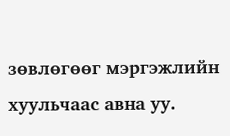зөвлөгөөг мэргэжлийн хуульчаас авна уу.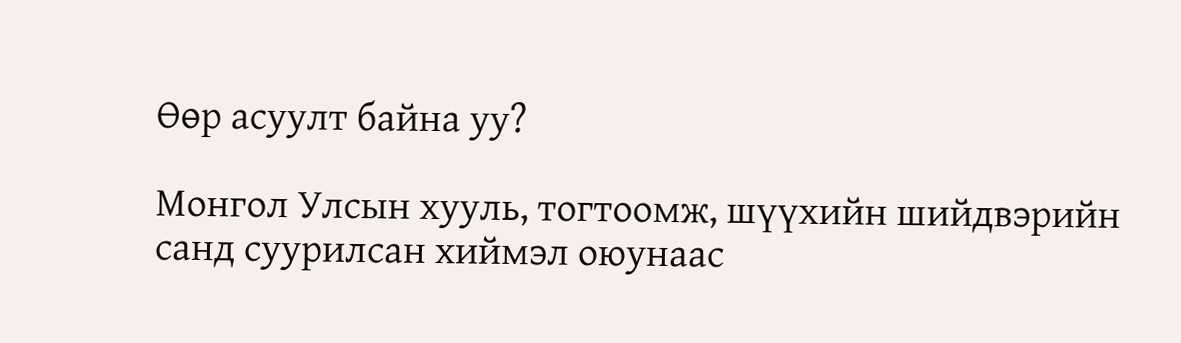Өөр асуулт байна уу?

Монгол Улсын хууль, тогтоомж, шүүхийн шийдвэрийн санд суурилсан хиймэл оюунаас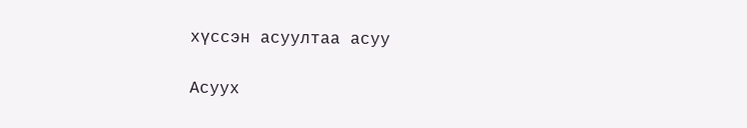хүссэн асуултаа асуу

Асуух